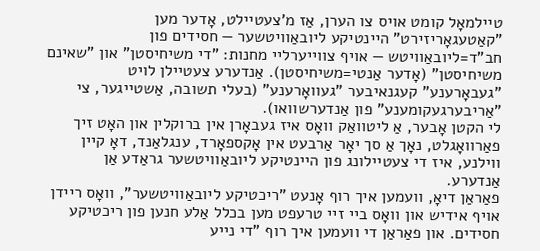טיילמאָל קומט אויס צו הערן, אַז מ'צעטיילט, אָדער מען "קאַטעגאָריזירט" היינטיקע ליובאַוויטשער — חסידים פון חב"ד=ליובאַוויטש — אויף צווייערליי מחנות: "די משיחיסטן" און "שאינם משיחיסטן" (אָדער אַנטי=משיחיסטן). אַנדערע צעטיילן לויט "געבאָרענע" קעגנאיבער "געוואָרענע" (בעלי תשובה, אַשטייגער, צי "אַריבערגעקומענע" פון אַנדערשוואו).
לי הקטן אָבער, אַ ליטוואַק וואָס איז געבאָרן אין ברוקלין און האָט זיך פאַרוואָגלט, נאָך אַ סך יאָר אַרבעט אין אָקספאָרד, ענגלאַנד, דאָ קיין ווילנע, איז די צעטיילונג פון היינטיקע ליובאַוויטשער גראַדע אַן אַנדערע.
פאַראַן דיאָ, וועמען איך רוף אָנעט "ריכטיקע ליובאַוויטשער", וואָס ריידן אויף אידיש און וואָס ביי זיי טרעפט מען בכלל אַלע חנען פון ריכטיקע חסידים. און פאַראַן די וועמען איך רוף "די נייע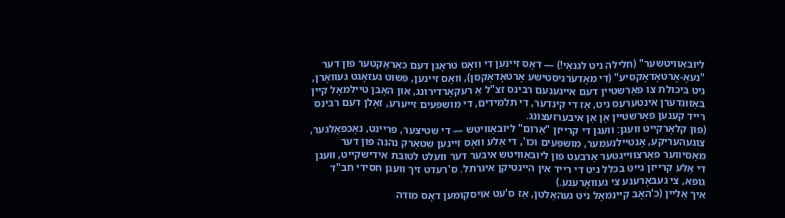ליובאַוויטשער" (חלילה ניט לגנאַי!) — דאָס זיינען די וואָס טראָגן דעם כאַראַקטער פון דער "נעאָ-אָרטאָדאָקסיע" (די מאָדערניסטישע אָרטאָדאָקסן), וואָס זיינען, פּשוט געזאָגט געוואָרן, ניט ביכולת צו פאַרשטיין דעם אייגענעם רבינס זצ"ל אַ רעקאָרדירונג, און האָבן טיילמאָל קיין באַזונדערן אינטערעס ניט, אַז די קינדער, די תלמידים, די מושפּעים זייערע, זאָלן דעם רבינס רייד קענען פאַרשטיין אָן אַן איבערזעצונג.
(פון קלאָרקייט וועגן: וועגן די קרייזן "אַרום" ליובאַוויטש — די שטיצער, פריינט, נאָכפאָלגער, צוגעהעריקע, אָנטיילנעמער, מושפּעים וכו', די אַלע וואָס זיינען שטאַרק נהנה פון דער מאַסיווער פאַרצווייגטער אַרבעט פון ליובאַוויטש איבער דער וועלט לטובת אידישקייט, וועגן די אַלע קרייזן גייט בכלל ניט די רייד אין היינטיקן איגרתל. ס'רעדט זיך וועגן חסידי חב"ד גופא, צי געבאָרענע צי געוואָרענע.)
איך אַליין (כ'האָב קיינמאָל ניט געהאַלטן, אַז ס'עט אויסקומען דאָס מודה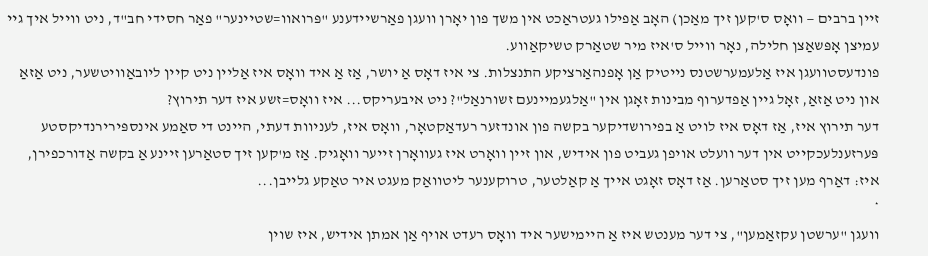זיין ברבים — וואָס ס'קען זיך מאַכן) האָב אַפילו געטראַכט אין משך פון יאָרן וועגן פאַרשיידענע "פּרואוו=שטיינער" פאַר חסידי חב"ד, ניט ווייל איך גיי עמיצן אָפּשאַצן חלילה, נאָר ווייל ס'איז מיר שטאַרק טשיקאַווע.
פונדעסטוועגן איז אַלעמערשטנס נייטיק אַן אָפנהאַרציקע התנצלות. צי איז דאָס אַ יושר, אַז אַ איד וואָס איז אַליין ניט קיין ליובאַוויטשער, ניט אַזאַ און ניט אַזאַ, זאָל גיין אַפדערוף מבינות זאָגן אין "אַלגעמיינעם זשורנאַל"? ניט איבעריקס... איז וואָס=זשע איז דער תירוץ?
דער תירוץ איז, אַז דאָס איז לויט אַ בפירושדיקער בקשה פון אונדזער רעדאַקטאָר, וואָס איז, לעניוות דעתי, היינט די סאַמע אינספּירירנדיקסטע פּערזענלעכקייט אין דער וועלט אויפן געביט פון אידיש, און זיין וואָרט איז געוואָרן זייער וואָגיק. אַז מ'קען זיך סטאַרען זיינע אַ בקשה אַדורכפירן, איז: דאַרף מען זיך סטאַרען. אַז דאָס זאָגט אייך אַ קאַלטער, טרוקענער ליטוואַק מעגט איר טאַקע גלייבן...
*
וועגן "ערשטן עקזאַמען", צי דער מענטש איז אַ היימישער איד וואָס רעדט אויף אַן אמתן אידיש, איז שוין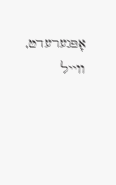אָפּגערעדט, ווייל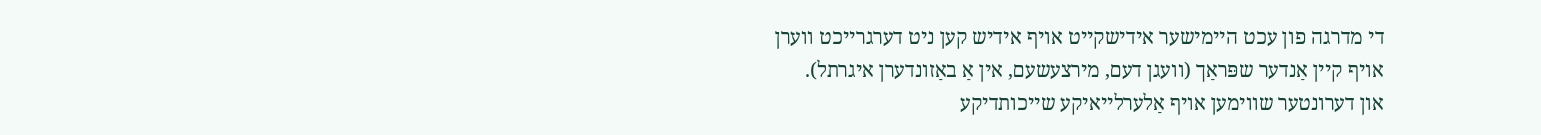די מדרגה פון עכט היימישער אידישקייט אויף אידיש קען ניט דערגרייכט ווערן אויף קיין אַנדער שפּראַך (וועגן דעם, מירצעשעם, אין אַ באַזונדערן איגרתל).
און דערונטער שווימען אויף אַלערלייאיקע שייכותדיקע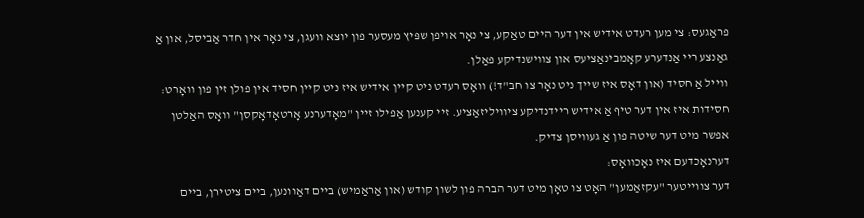פראַגעס: צי מען רעדט אידיש אין דער היים טאַקע, צי נאָר אויפן שפּיץ מעסער פון יוצא וועגן, צי נאָר אין חדר אַביסל, און אַ גאַנצע ריי אַנדערע קאָמבינאַציעס און צווישנדיקע פאַלן.
ווייל אַ חסיד (און דאָס איז שייך ניט נאָר צו חב"ד!) וואָס רעדט ניט קיין אידיש איז ניט קיין חסיד אין פולן זין פון וואָרט: חסידות איז אין דער טיף אַ אידיש ריידנדיקע ציוויליזאַציע. זיי קענען אַפילו זיין "מאָדערנע אָרטאָדאָקסן" וואָס האַלטן אפשר מיט דער שיטה פון אַ געוויסן צדיק.
דערנאָכדעם איז נאָכוואָס:
דער צווייטער "עקזאַמען" האָט צו טאָן מיט דער הברה פון לשון קודש (און אַראַמיש) ביים דאַוונען, ביים ציטירן, ביים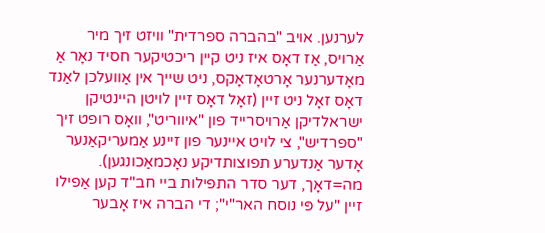לערנען. אויב "בהברה ספרדית" וויזט זיך מיר אַרויס, אַז דאָס איז ניט קיין ריכטיקער חסיד נאָר אַ מאָדערנער אָרטאָדאָקס, ניט שייך אין אַוועלכן לאַנד דאָס זאָל ניט זיין (זאָל דאָס זיין לויטן היינטיקן ישראלדיקן אַרויסרייד פון "איווריט", וואָס רופט זיך "ספרדיש", צי לויט איינער פון זיינע אַמעריקאַנער אָדער אַנדערע תפוצותדיקע נאָכמאַכונגען).
מה=דאָך, דער סדר התפילות ביי חב"ד קען אַפילו זיין "על פּי נוסח האר"י"; די הברה איז אָבער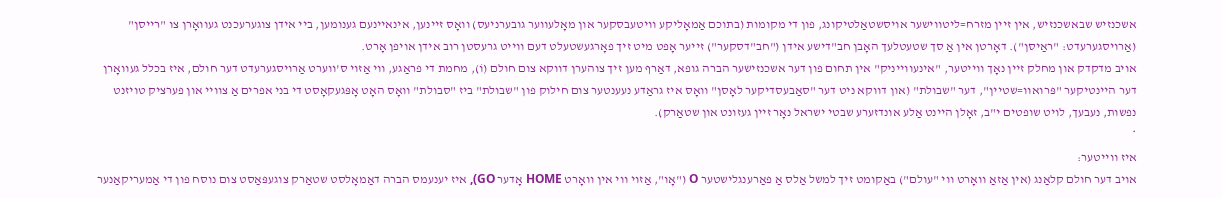אשכנזיש שבאשכנזיש, אין זיין מזרח=ליטווישער אויסשטאַלטיקונג, פון די מקומות (בתוכם אַמאָליקע וויטעבסקער און מאָלעווער גובערניעס) וואָס זיינען, אינאיינעם גענומען, ביי אידן צוגערעכנט געוואָרן צו "רייסן" (אַרויסגערעדט: "ראַיסן"). דאָרטן אין אַ סך שטעטלעך האָבן חב"דישע אידן ("חב"דסקער") זייער אָפט מיט זיך פאָרגעשטעלט דעם ווייט גרעסטן רוב אידן אויפן אָרט.
אויב מדקדק און מחלק זיין נאָך ווייטער, "אינעווייניק" אין תחום פון דער אשכנזישער הברה גופא, דאַרף מען זיך צוהערן דווקא צום חולם (וֹ), מחמת די פראַגע, ווי אַזוי ס'ווערט אַרויסגערעדט דער חולם, איז בכלל געוואָרן דער היינטיקער "פּרואוו=שטיין", דער "שבולת" (און דווקא ניט דער "סאַבעסדיקער לאָסן" וואָס איז גראַדע נעענטער צום חילוק פון "שבולת" ביז "סבולת" וואָס האָט אָפּגעקאָסט די בני אפרים אַ צוויי און פערציק טויזנט נפשות, נעבעך, לויט שופטים י"ב, זאָלן היינט אַלע אונדזערע שבטי ישראל נאָר זיין געזונט און שטאַרק).
*
איז ווייטער:
אויב דער חולם קלאַנג (אין אַזאַ וואָרט ווי "עולם") באַקומט זיך למשל אַלס אַ פאַרענגלישטער O ("אָו", אַזוי ווי אין וואָרט HOME אָדער GO), איז יענעמס הברה דאַמאָלסט שטאַרק צוגעפּאַסט צום נוסח פון די אַמעריקאַנער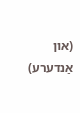(און אַנדערע)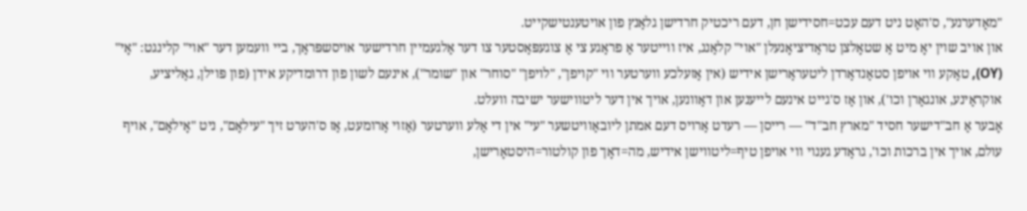"מאָדערנע", ס'האָט ניט דעם עכט=חסידישן חן, דעם ריכטיק חרדישן גלאַנץ פון אויטענטישקייט.
און אויב שוין יאָ מיט אַ שטאָלצן טראַדיציאָנעלן "אוי" קלאַנג, איז ווייטער אַ פראַגע צי אַ צוגעפּאַסטער צו דער אַלגעמיין חרדישער אויסשפּראַך, ביי וועמען דער "אוי" קלינגט: "אָי" (OY), טאַקע ווי אויפן סטאַנדאַרדן ליטעראַרישן אידיש (אין אַזעלכע ווערטער ווי "קויפן", "לויפן" "סוחר" און "שומר"), אינעם לשון פון דרומדיקע אידן (פון פּוילן, גאַליציע, אוקראַינע, אונגאַרן וכו'), און אַז ס'גייט אינעם לייענען און דאַוונען, אויך אין דער ליטווישער ישיבה וועלט.
אָבער אַ חב"דישער חסיד "מארץ חב"ד" — רייסן — רעדט אַרויס דעם אמתן ליובאַוויטשער "עי" אין די אַלע ווערטער (אַזוי אַרומעט, אַז ס'הערט זיך "עילאָם", ניט "אָילאָם", אויף עולם, אויך אין ברכות וכו', גראַדע גענוי ווי אויפן טיף=ליטווישן אידיש, מה=דאָך פון קולטור=היסטאָרישן,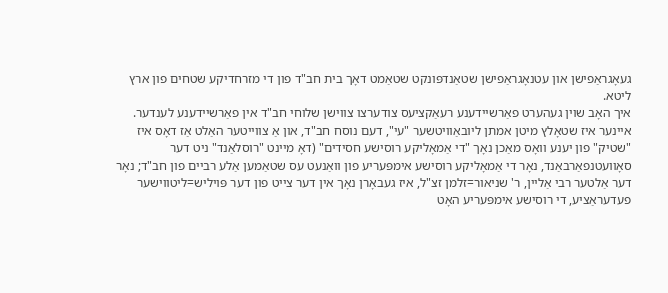געאָגראַפישן און עטנאָגראַפישן שטאַנדפּונקט שטאַמט דאָך בית חב"ד פון די מזרחדיקע שטחים פון ארץ ליטא.
איך האָב שוין געהערט פאַרשיידענע רעאַקציעס צודערצו צווישן שלוחי חב"ד אין פאַרשיידענע לענדער. איינער איז שטאָלץ מיטן אמתן ליובאַוויטשער "עי", דעם נוסח חב"ד, און אַ צווייטער האַלט אַז דאָס איז "שטיק" פון יענע וואָס מאַכן נאָך "די אַמאָליקע רוסישע חסידים" (דאָ מיינט "רוסלאַנד" ניט דער סאָוועטנפאַרבאַנד, נאָר די אַמאָליקע רוסישע אימפּעריע פון וואַנעט עס שטאַמען אַלע רביים פון חב"ד; נאָר דער אַלטער רבי אַליין, ר' שניאור=זלמן זצ"ל, איז געבאָרן נאָך אין דער צייט פון דער פּויליש=ליטווישער פעדעראַציע, די רוסישע אימפּעריע האָט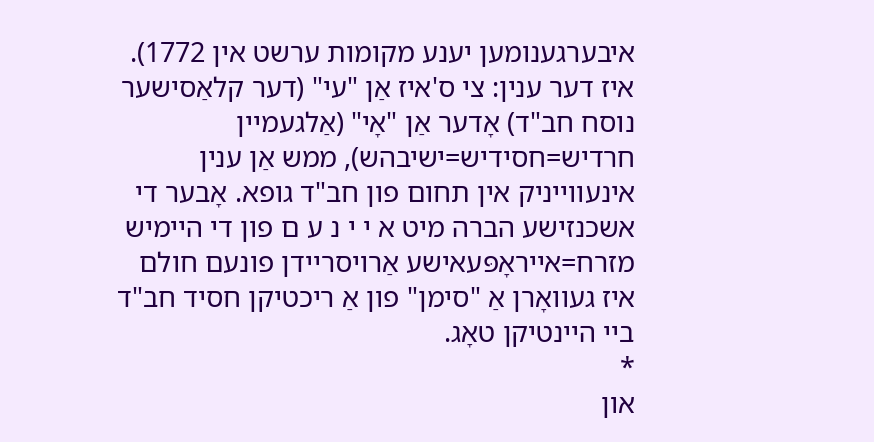איבערגענומען יענע מקומות ערשט אין 1772).
איז דער ענין: צי ס'איז אַן "עי" (דער קלאַסישער נוסח חב"ד) אָדער אַן "אָי" (אַלגעמיין חרדיש=חסידיש=ישיבהש), ממש אַן ענין אינעווייניק אין תחום פון חב"ד גופא. אָבער די אשכנזישע הברה מיט א י י נ ע ם פון די היימיש מזרח=אייראָפּעאישע אַרויסריידן פונעם חולם איז געוואָרן אַ "סימן" פון אַ ריכטיקן חסיד חב"ד ביי היינטיקן טאָג.
*
און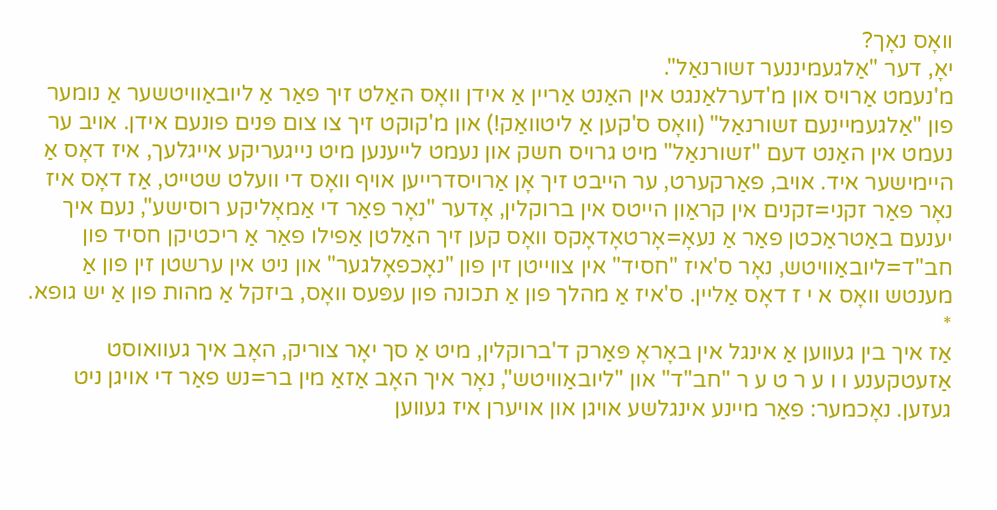וואָס נאָך?
יאָ, דער "אַלגעמיננער זשורנאַל".
מ'נעמט אַרויס און מ'דערלאַנגט אין האַנט אַריין אַ אידן וואָס האַלט זיך פאַר אַ ליובאַוויטשער אַ נומער פון "אַלגעמיינעם זשורנאַל" (וואָס ס'קען אַ ליטוואַק!) און מ'קוקט זיך צו צום פּנים פונעם אידן. אויב ער נעמט אין האַנט דעם "זשורנאַל" מיט גרויס חשק און נעמט לייענען מיט נייגעריקע אייגלעך, איז דאָס אַ היימישער איד. אויב, פאַרקערט, ער הייבט זיך אָן אַרויסדרייען אויף וואָס די וועלט שטייט, אַז דאָס איז נאָר פאַר זקני=זקנים אין קראַון הייטס אין ברוקלין, אָדער "נאָר פאַר די אַמאָליקע רוסישע", נעם איך יענעם באַטראַכטן פאַר אַ נעאָ=אָרטאָדאָקס וואָס קען זיך האַלטן אַפילו פאַר אַ ריכטיקן חסיד פון חב"ד=ליובאַוויטש, נאָר ס'איז "חסיד" אין צווייטן זין פון "נאָכפאָלגער" און ניט אין ערשטן זין פון אַ מענטש וואָס א י ז דאָס אַליין. ס'איז אַ מהלך פון אַ תכונה פון עפּעס וואָס, ביזקל אַ מהות פון אַ יש גופא.
*
אַז איך בין געווען אַ אינגל אין באָראָ פּאַרק ד'ברוקלין, מיט אַ סך יאָר צוריק, האָב איך געוואוסט אַזעטקענע ו ו ע ר ט ע ר "חב"ד" און "ליובאַוויטש", נאָר איך האָב אַזאַ מין בר=נש פאַר די אויגן ניט געזען. נאָכמער: פאַר מיינע אינגלשע אויגן און אויערן איז געווען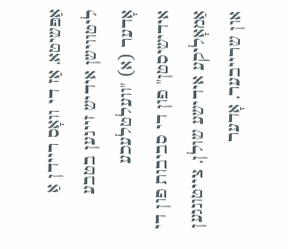אַפּשיטא, אַז די וואָס ריידן אַ ליטווישן אידיש זיינען בטבע אָדער (א) "וועלטלעכע אידישיסטן" פון די סביבות פון די אַמאָליקע אידישע שולן, צייטונגען און שרייבער, אָדער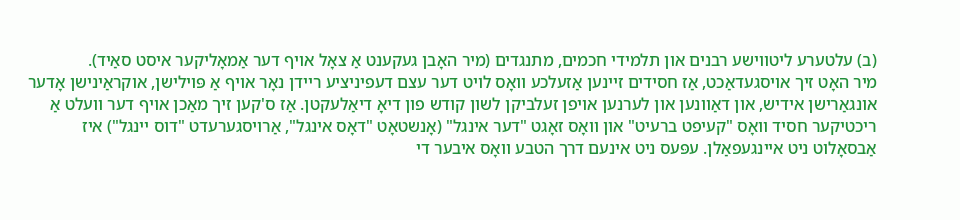(ב) עלטערע ליטווישע רבנים און תלמידי חכמים, מתנגדים (מיר האָבן געקענט אַ צאָל אויף דער אַמאָליקער איסט סאַיד).
מיר האָט זיך אויסגעדאַכט, אַז חסידים זיינען אַזעלכע וואָס לויט דער עצם דעפיניציע ריידן נאָר אויף אַ פּוילישן, אוקראַינישן אָדער אונגאַרישן אידיש, און דאַוונען און לערנען אויפן זעלביקן לשון קודש פון דיאָ דיאַלעקטן. אַז ס'קען זיך מאַכן אויף דער וועלט אַ ריכטיקער חסיד וואָס "קעיפט ברעיט" און וואָס זאָגט "דער אינגל" (אָנשטאָט "דאָס אינגל", אַרויסגערעדט "דוס יינגל") איז אַבסאָלוט ניט איינגעפאַלן. עפּעס ניט אינעם דרך הטבע וואָס איבער די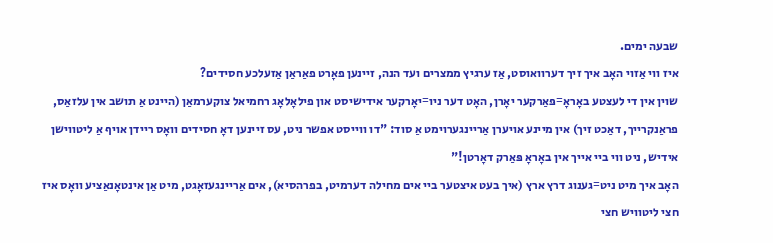שבעה ימים.
איז ווי אַזוי האָב איך זיך דערוואוסט, אַז ערגיץ ממצרים ועד הנה, זיינען פאָרט פאַראַן אַזעלכע חסידים?
שוין אין די לעצטע באָראָ=פּאַרקער יאָרן, האָט דער ניו=יאָרקער אידישיסט און פילאָלאָג רחמיאל צוקערמאַן (היינט אַ תושב אין עלזאַס, פראַנקרייך, דאַכט זיך) אין מיינע אויערן אַריינגערוימט אַ סוד: "דו ווייסט אפשר ניט, עס זיינען דאָ חסידים וואָס ריידן אויף אַ ליטווישן אידיש, ניט ווי ביי אייך אין באָראָ פּאַרק דאָרטן!"
האָב איך מיט ניט=גענוג דרץ ארץ (איך בעט איצטער ביי אים מחילה דערמיט, בפרהסיא), אים אַריינגעזאָגט, מיט אַן אינטאָנאַציע וואָס איז חצי ליטוויש חצי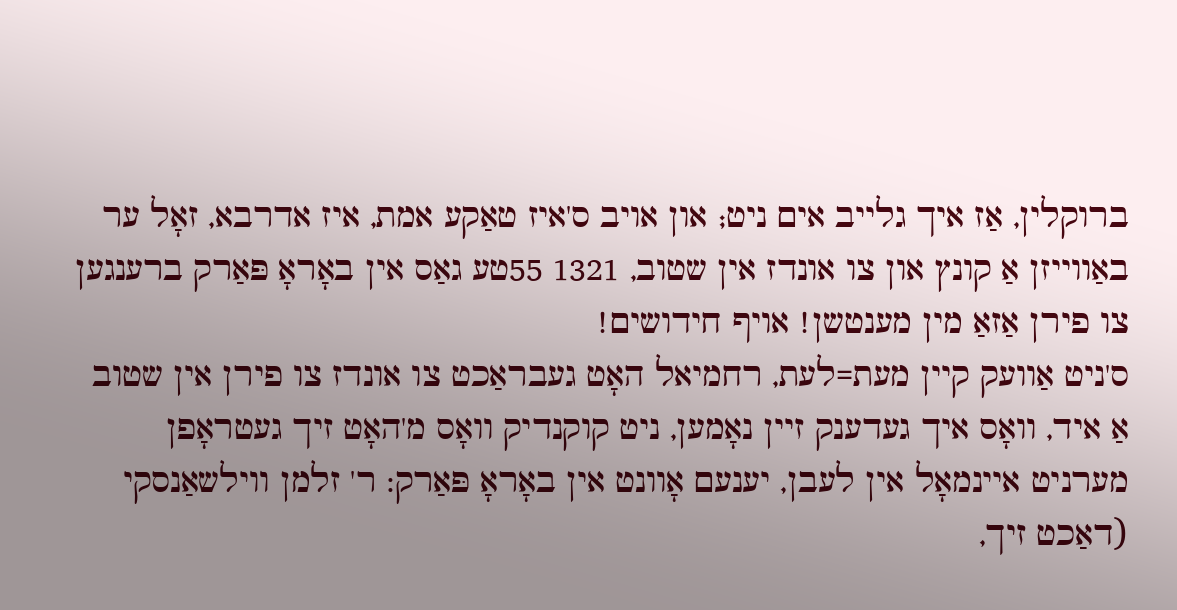ברוקלין, אַז איך גלייב אים ניט; און אויב ס'איז טאַקע אמת, איז אדרבא, זאָל ער באַווייזן אַ קונץ און צו אונדז אין שטוב, 1321 55טע גאַס אין באָראָ פּאַרק ברענגען צו פירן אַזאַ מין מענטשן! אויף חידושים!
ס'ניט אַוועק קיין מעת=לעת, רחמיאל האָט געבראַכט צו אונדז צו פירן אין שטוב אַ איד, וואָס איך געדענק זיין נאָמען, ניט קוקנדיק וואָס מ'האָט זיך געטראָפן מערניט איינמאָל אין לעבן, יענעם אָוונט אין באָראָ פּאַרק: ר' זלמן ווילשאַנסקי (דאַכט זיך,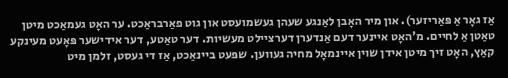אַז גאָר אַ פּאַריזער). און מיר האָבן לאַנגע שעהן געשמועסט און גוט פאַרבראַכט. ער האָט געמאַכט מיטן טאַטן אַ לחיים. מ'האָט איינער דעם אַנדערן דערציילט מעשיות. דער טאַטע, דער אידישער פּאָעט מעינקע קאַץ, האָט זיך מיטן אידן שוין איינמאָל מחיה געווען. שפּעט ביינאַכט, אַז די געסט, זלמן מיט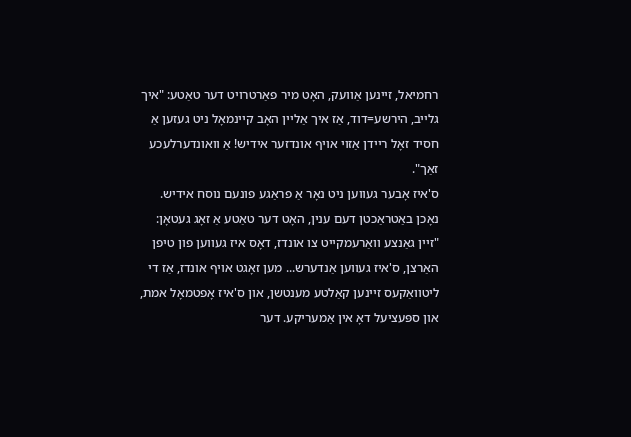רחמיאל, זיינען אַוועק, האָט מיר פאַרטרויט דער טאַטע: "איך גלייב, הירשע=דוד, אַז איך אַליין האָב קיינמאָל ניט געזען אַ חסיד זאָל ריידן אַזוי אויף אונדזער אידיש! אַ וואונדערלעכע זאַך".
ס'איז אָבער געווען ניט נאָר אַ פראַגע פונעם נוסח אידיש. נאָכן באַטראַכטן דעם ענין, האָט דער טאַטע אַ זאָג געטאָן: "זיין גאַנצע וואַרעמקייט צו אונדז, דאָס איז געווען פון טיפן האַרצן, ס'איז געווען אַנדערש... מען זאָגט אויף אונדז, אַז די ליטוואַקעס זיינען קאַלטע מענטשן, און ס'איז אָפטמאָל אמת, און ספּעציעל דאָ אין אַמעריקע. דער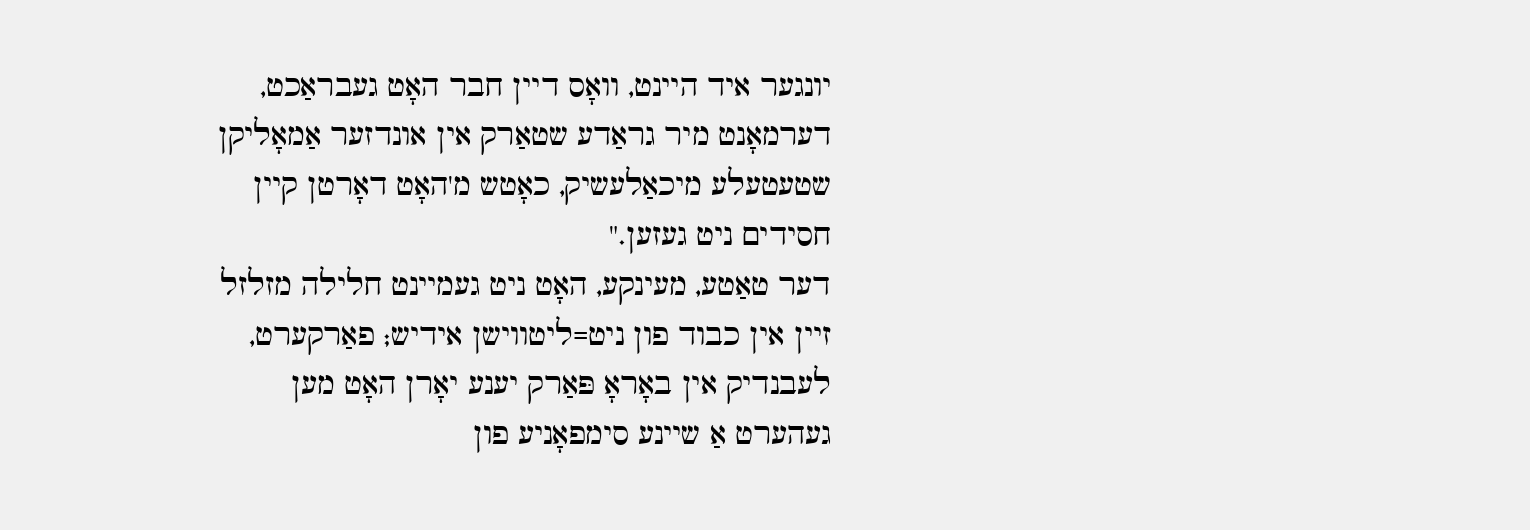יונגער איד היינט, וואָס דיין חבר האָט געבראַכט, דערמאָנט מיר גראַדע שטאַרק אין אונדזער אַמאָליקן שטעטעלע מיכאַלעשיק, כאָטש מ'האָט דאָרטן קיין חסידים ניט געזען."
דער טאַטע, מעינקע, האָט ניט געמיינט חלילה מזלזל זיין אין כבוד פון ניט=ליטווישן אידיש; פאַרקערט, לעבנדיק אין באָראָ פּאַרק יענע יאָרן האָט מען געהערט אַ שיינע סימפאָניע פון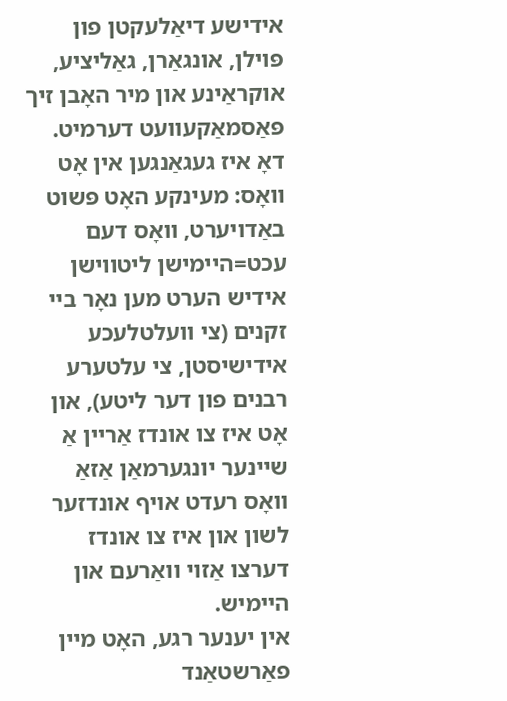אידישע דיאַלעקטן פון פּוילן, אונגאַרן, גאַליציע, אוקראַינע און מיר האָבן זיך פּאַסמאַקעוועט דערמיט. דאָ איז געגאַנגען אין אָט וואָס: מעינקע האָט פּשוט באַדויערט, וואָס דעם עכט=היימישן ליטווישן אידיש הערט מען נאָר ביי זקנים (צי וועלטלעכע אידישיסטן, צי עלטערע רבנים פון דער ליטע), און אָט איז צו אונדז אַריין אַ שיינער יונגערמאַן אַזאַ וואָס רעדט אויף אונדזער לשון און איז צו אונדז דערצו אַזוי וואַרעם און היימיש.
אין יענער רגע, האָט מיין פאַרשטאַנד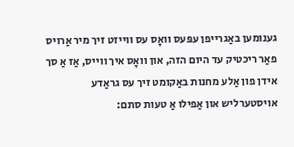גענומען באַגרייפן עפּעס וואָס עס ווייזט זיך מיר אַרויס פאַר ריכטיק עד היום הזה, און וואָס איך ווייס, אַז אַ סך אידן פון אַלע מחנות באַקומט זיך עס גראַדע אויסטערליש און אַפילו אַ טעות סתם: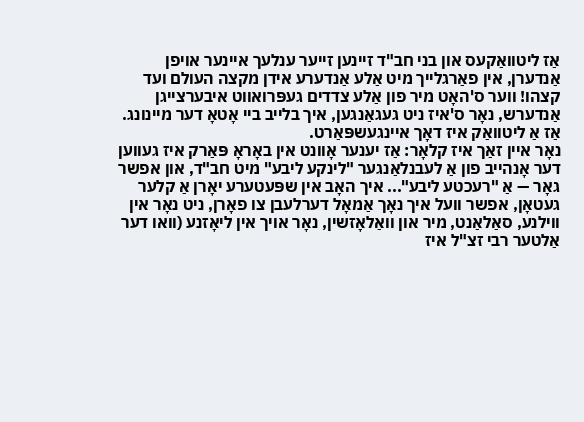אַז ליטוואַקעס און בני חב"ד זיינען זייער ענלעך איינער אויפן אַנדערן, אין פאַרגלייך מיט אַלע אַנדערע אידן מקצה העולם ועד קצהו! ווער ס'האָט מיר פון אַלע צדדים געפּרואווט איבערצייגן אַנדערש, נאָר ס'איז ניט געגאַנגען, איך בלייב ביי אָטאָ דער מיינונג. אַז אַ ליטוואַק איז דאָך איינגעשפּאַרט.
נאָר איין זאַך איז קלאָר: אַז יענער אָוונט אין באָראָ פּאַרק איז געווען דער אָנהייב פון אַ לעבנלאַנגער "לינקע ליבע" מיט חב"ד, און אפשר גאָר — אַ "רעכטע ליבע"... איך האָב אין שפּעטערע יאָרן אַ קלער געטאָן, אפשר וועל איך נאָך אַמאָל דערלעבן צו פאָרן, ניט נאָר אין ווילנע, סאַלאַנט, מיר און וואַלאָזשין, נאָר אויך אין ליאָזנע (וואו דער אַלטער רבי זצ"ל איז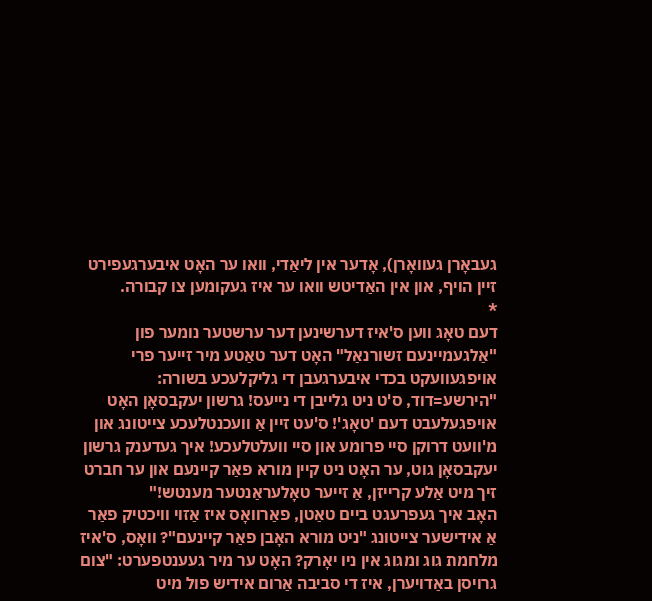געבאָרן געוואָרן), אָדער אין ליאַדי, וואו ער האָט איבערגעפירט זיין הויף, און אין האַדיטש וואו ער איז געקומען צו קבורה.
*
דעם טאָג ווען ס'איז דערשינען דער ערשטער נומער פון "אַלגעמיינעם זשורנאַל" האָט דער טאַטע מיר זייער פרי אויפגעוועקט בכדי איבערגעבן די גליקלעכע בשורה: "הירשע=דוד, ס'ט ניט גלייבן די נייעס! גרשון יעקבסאָן האָט אויפגעלעבט דעם 'טאָג'! ס'עט זיין אַ וועכנטלעכע צייטונג און מ'וועט דרוקן סיי פרומע און סיי וועלטלעכע! איך געדענק גרשון יעקבסאָן גוט, ער האָט ניט קיין מורא פאַר קיינעם און ער חברט זיך מיט אַלע קרייזן, אַ זייער טאָלעראַנטער מענטש!"
האָב איך געפרעגט ביים טאַטן, פאַרוואָס איז אַזוי וויכטיק פאַר אַ אידישער צייטונג "ניט מורא האָבן פאַר קיינעם"? וואָס, ס'איז מלחמת גוג ומגוג אין ניו יאָרק? האָט ער מיר געענטפערט: "צום גרויסן באַדויערן, איז די סביבה אַרום אידיש פול מיט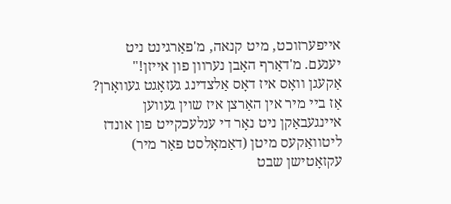אייפערזוכט, מיט קנאה, מ'פאַרגינט ניט יענעם. מ'דאַרף האָבן נערוון פון אייזן!"
אַקעגן וואָס איז דאָס אַלצדינג געזאָגט געוואָרן? אַז ביי מיר אין האַרצן איז שוין געווען איינגעבאַקן ניט נאָר די ענלעכקייט פון אונדז ליטוואַקעס מיטן (דאַמאָלסט פאַר מיר) עקזאָטישן שבט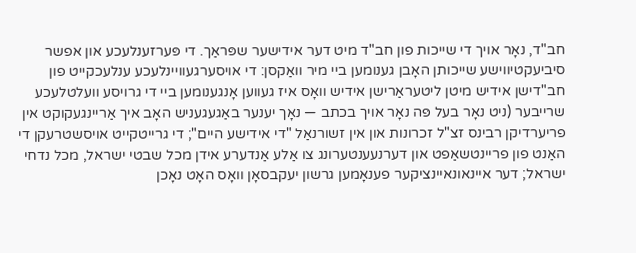חב"ד, נאָר אויך די שייכות פון חב"ד מיט דער אידישער שפּראַך. די פּערזענלעכע און אפשר סיביעקטיווישע שייכותן האָבן גענומען ביי מיר וואַקסן: די אויסערגעוויינלעכע ענלעכקייט פון חב"דישן אידיש מיטן ליטעראַרישן אידיש וואָס איז געווען אָנגענומען ביי די גרויסע וועלטלעכע שרייבער (ניט נאָר בעל פּה נאָר אויך בכתב — נאָך יענער באַגעגעניש האָב איך אַריינגעקוקט אין פריערדיקן רבינס זצ"ל זכרונות און אין זשורנאַל "די אידישע היים"; די גרייטקייט אויסשטרעקן די האַנט פון פריינטשאַפט און דערנעענטערונג צו אַלע אַנדערע אידן מכל שבטי ישראל, מכל נדחי ישראל; דער איינאונאיינציקער פענאָמען גרשון יעקבסאָן וואָס האָט נאָכן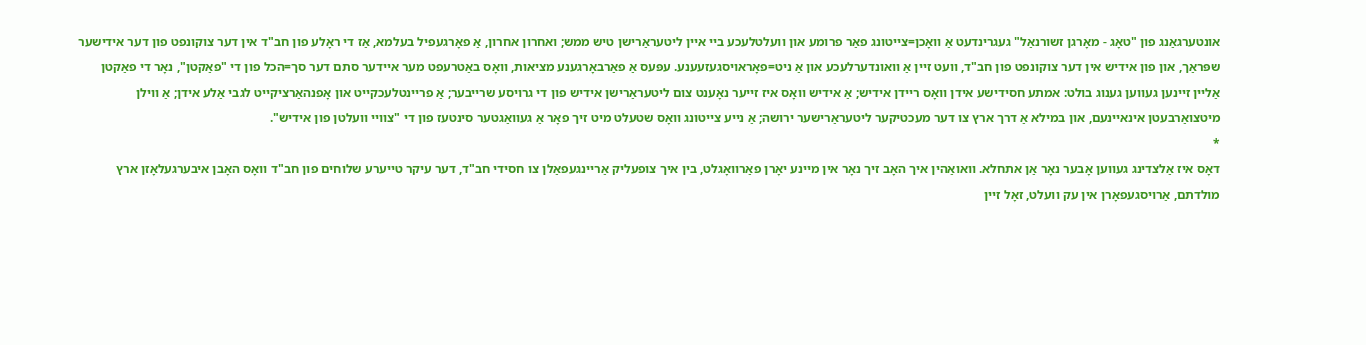אונטערגאַנג פון "טאָג - מאָרגן זשורנאַל" געגרינדעט אַ וואָכן=צייטונג פאַר פרומע און וועלטלעכע ביי איין ליטעראַרישן טיש ממש; ואחרון אחרון, אַ פאָרגעפיל בעלמא, אַז די ראָלע פון חב"ד אין דער צוקונפט פון דער אידישער שפּראַך, און פון אידיש אין דער צוקונפט פון חב"ד, וועט זיין אַ וואונדערלעכע און אַ ניט=פאָראויסגעזעענע. עפּעס אַ פאַרבאָרגענע מציאות, וואָס באַטרעפט מער איידער סתם דער סך=הכל פון די "פאַקטן", נאָר די פאַקטן אַליין זיינען געווען גענוג בולט: אמתע חסידישע אידן וואָס ריידן אידיש; אַ אידיש וואָס איז זייער נאָענט צום ליטעראַרישן אידיש פון די גרויסע שרייבער; אַ פריינטלעכקייט און אָפנהאַרציקייט לגבי אַלע אידן; אַ ווילן מיטצואַרבעטן אינאיינעם, און במילא אַ דרך ארץ צו דער מעכטיקער ליטעראַרישער ירושה; אַ נייע צייטונג וואָס שטעלט מיט זיך פאָר אַ געוואַגטער סינטעז פון די "צוויי וועלטן פון אידיש".
*
דאָס איז אַלצדינג געווען אָבער נאָר אַן אתחלא. וואואַהין איך האָב זיך נאָר אין מיינע יאָרן פאַרוואָגלט, בין איך צופעליק אַריינגעפאַלן צו חסידי חב"ד, דער עיקר טייערע שלוחים פון חב"ד וואָס האָבן איבערגעלאָזן ארץ מולדתם, אַרויסגעפאָרן אין עק וועלט, זאָל זיין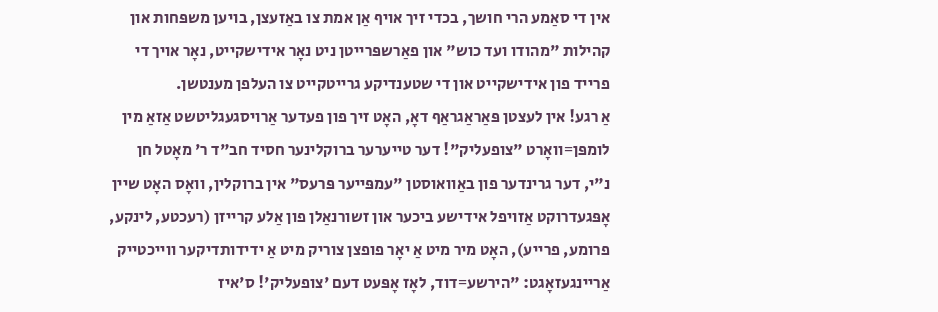אין די סאַמע הרי חושך, בכדי זיך אויף אַן אמת צו באַזעצן, בויען משפּחות און קהילות "מהודו ועד כוש" און פאַרשפּרייטן ניט נאָר אידישקייט, נאָר אויך די פרייד פון אידישקייט און די שטענדיקע גרייטקייט צו העלפן מענטשן.
אַ רגע! אין לעצטן פּאַראַגראַף דאָ, האָט זיך פון פעדער אַרויסגעגליטשט אַזאַ מין לומפּן=וואָרט "צופעליק"! דער טייערער ברוקלינער חסיד חב"ד ר' מאָטל חן נ"י, דער גרינדער פון באַוואוסטן "עמפּייער פּרעס" אין ברוקלין, וואָס האָט שיין אָפּגעדרוקט אַזויפל אידישע ביכער און זשורנאַלן פון אַלע קרייזן (רעכטע, לינקע, פרומע, פרייע), האָט מיר מיט אַ יאָר פופצן צוריק מיט אַ ידידותדיקער ווייכטייק אַריינגעזאָגט: "הירשע=דוד, לאָז אָפּעט דעם 'צופעליק'! ס'איז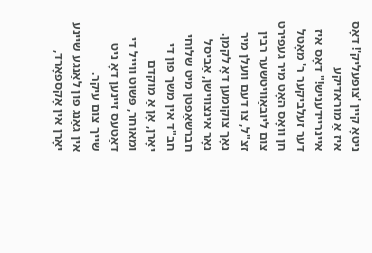ניטאָ קיין 'צופעליק'! דאָס איז אַ מוראדיקע איינריידעניש!" דאָס איז דער זעלביקער ר' מאָטל חן וואָס האָט מיר געפירט צום ליובאַוויטשער רבין זצ"ל, צו דעם וועלן מיר נאָך צוקומען דאָ לקמן.
נאָר אינצווישן, אַביסל חברשאַפטן מיט שלוחי חב"ד אין משך פון די יאָרן, אָן אַ מוקדם ומאוחר, פּשוט ווייל די דאַטעס זיינען דאָ ניט שייך צום עיקר.
אין גאַנג פון לאַנגע שיינע יאָרן אין אָקספאָרד,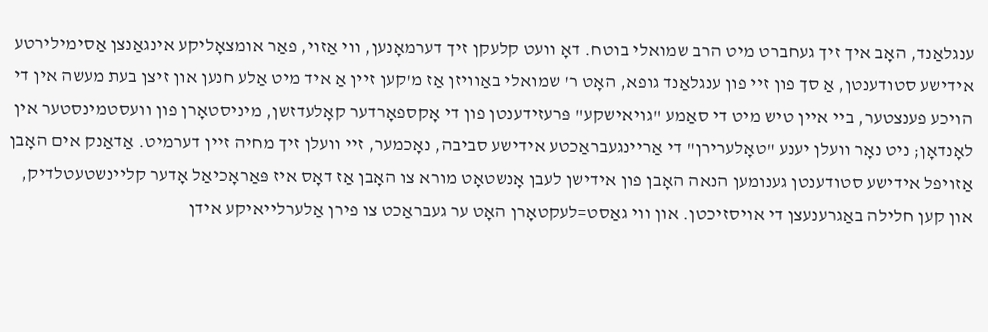ענגלאַנד, האָב איך זיך געחברט מיט הרב שמואלי בוטח. דאָ וועט קלעקן זיך דערמאָנען, ווי אַזוי, פאַר אומצאָליקע אינגאַנצן אַסימילירטע אידישע סטודענטן, אַ סך פון זיי פון ענגלאַנד גופא, האָט ר' שמואלי באַוויזן אַז מ'קען זיין אַ איד מיט אַלע חנען און זיצן בעת מעשה אין די הויכע פענצטער, ביי איין טיש מיט די סאַמע "גויאישקע" פּרעזידענטן פון די אָקספאָרדער קאָלעדזשן, מיניסטאָרן פון וועסטמינסטער אין לאָנדאָן; ניט נאָר וועלן יענע "טאָלערירן" די אַריינגעבראַכטע אידישע סביבה, נאָכמער, זיי וועלן זיך מחיה זיין דערמיט. אַדאַנק אים האָבן אַזויפל אידישע סטודענטן גענומען הנאה האָבן פון אידישן לעבן אָנשטאָט מורא צו האָבן אַז דאָס איז פּאַראָכיאַל אָדער קליינשטעטלדיק, און קען חלילה באַגרענעצן די אויסזיכטן. און ווי גאַסט=לעקטאָרן האָט ער געבראַכט צו פירן אַלערלייאיקע אידן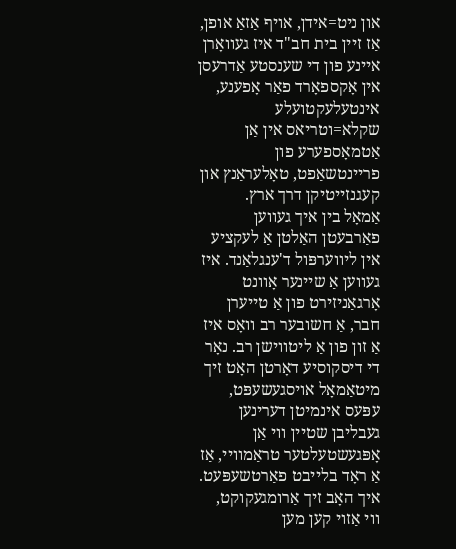און ניט=אידן, אויף אַזאַ אופן, אַז זיין בית חב"ד איז געוואָרן איינע פון די שענסטע אַדרעסן אין אָקספאָרד פאַר אָפענע, אינטעלעקטועלע שקלא=וטריאס אין אַן אַטמאָספערע פון פריינטשאַפט, טאָלעראַנץ און קעגנזייטיקן דרך ארץ.
אַמאָל בין איך געווען פאַרבעטן האַלטן אַ לעקציע אין ליווערפּול ד'ענגלאַנד. איז געווען אַ שיינער אָוונט אָרגאַניזירט פון אַ טייערן חבר, אַ חשובער רב וואָס איז אַ זון פון אַ ליטווישן רב. נאָר די דיסקוסיע דאָרטן האָט זיך מיטאַמאָל אויסגעשעפּט, עפּעס אינמיטן דערינען געבליבן שטיין ווי אַן אָפּגעשטעלטער טראַמוויי, אַז אַ ראָד בלייבט פאַרטשעפּעט. איך האָב זיך אַרומגעקוקט, ווי אַזוי קען מען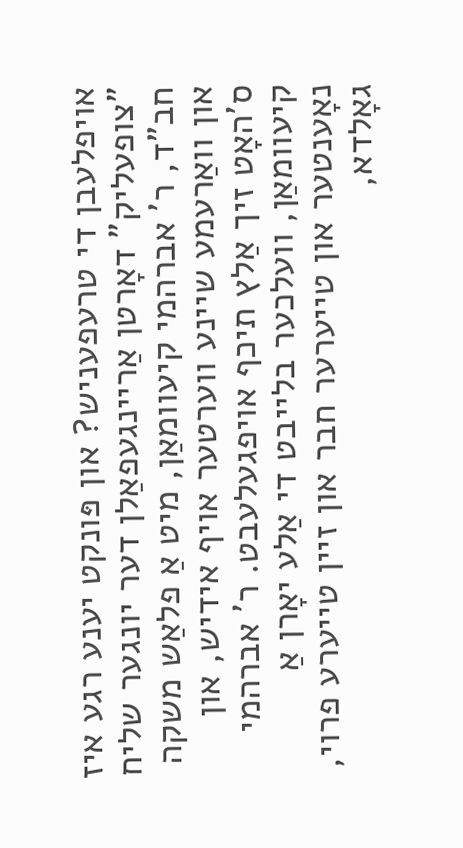אויפלעבן די טרעפעניש? און פּונקט יענע רגע איז "צופעליק" דאָרטן אַריינגעפאַלן דער יונגער שליח חב"ד, ר' אברהמי קיעוומאַן, מיט אַ פלאַש משקה און וואַרעמע שיינע ווערטער אויף אידיש, און ס'האָט זיך אַלץ תיכף אויפגעלעבט. ר' אברהמי קיעוומאַן, וועלכער בלייבט די אַלע יאָרן אַ נאָענטער און טייערער חבר און זיין טייערע פרוי, גאָלדא,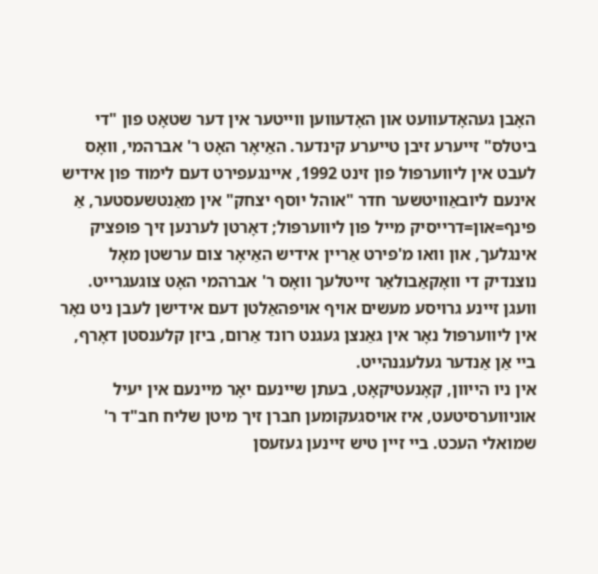האָבן געהאָדעוועט און האָדעווען ווייטער אין דער שטאָט פון "די ביטלס" זייערע זיבן טייערע קינדער. האַיאָר האָט ר' אברהמי, וואָס לעבט אין ליווערפּול פון זינט 1992, איינגעפירט דעם לימוד פון אידיש אינעם ליובאַוויטשער חדר "אוהל יוסף יצחק" אין מאַנטשעסטער, אַ פינף=און=דרייסיק מייל פון ליווערפּול; דאָרטן לערנען זיך פופציק אינגלעך, און וואו מ'פירט אַריין אידיש האַיאָר צום ערשטן מאָל נוצנדיק די וואָקאַבולאַר זייטלעך וואָס ר' אברהמי האָט צוגעגרייט. וועגן זיינע גרויסע מעשים אויף אויפהאַלטן דעם אידישן לעבן ניט נאָר אין ליווערפּול נאָר אין גאַנצן געגנט רונד אַרום, ביזן קלענסטן דאָרף, ביי אַן אַנדער געלעגנהייט.
אין ניו הייוון, קאָנעטיקאָט, בעתן שיינעם יאָר מיינעם אין יעיל אוניווערסיטעט, איז אויסגעקומען חברן זיך מיטן שליח חב"ד ר' שמואלי העכט. ביי זיין טיש זיינען געזעסן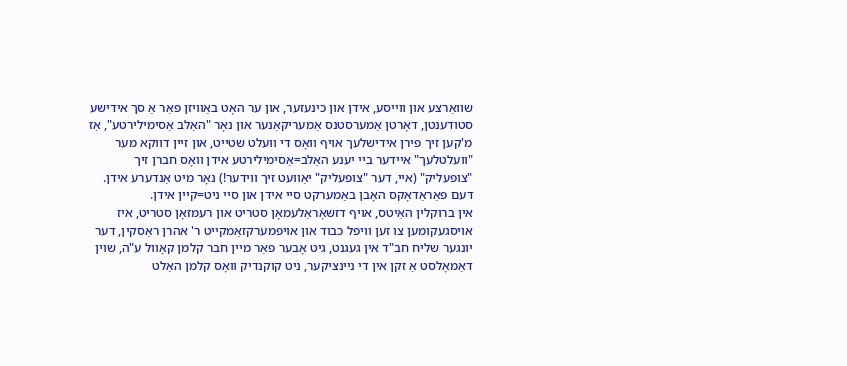שוואַרצע און ווייסע, אידן און כינעזער, און ער האָט באַוויזן פאַר אַ סך אידישע סטודענטן, דאָרטן אַמערסטנס אַמעריקאַנער און נאָר "האַלב אַסימילירטע", אַז מ'קען זיך פירן אידישלעך אויף וואָס די וועלט שטייט, און זיין דווקא מער "וועלטלעך" איידער ביי יענע האַלב=אַסימילירטע אידן וואָס חברן זיך "צופעליק" (איי, דער "צופעליק" יאַוועט זיך ווידער!) נאָר מיט אַנדערע אידן. דעם פּאַראַדאָקס האָבן באַמערקט סיי אידן און סיי ניט=קיין אידן.
אין ברוקלין האַיטס, אויף דזשאָראַלעמאָן סטריט און רעמזאָן סטריט, איז אויסגעקומען צו זען וויפל כבוד און אויפמערקזאַמקייט ר' אהרן ראַסקין, דער יונגער שליח חב"ד אין געגנט, גיט אָבער פאַר מיין חבר קלמן קאָוול ע"ה, שוין דאַמאָלסט אַ זקן אין די ניינציקער, ניט קוקנדיק וואָס קלמן האַלט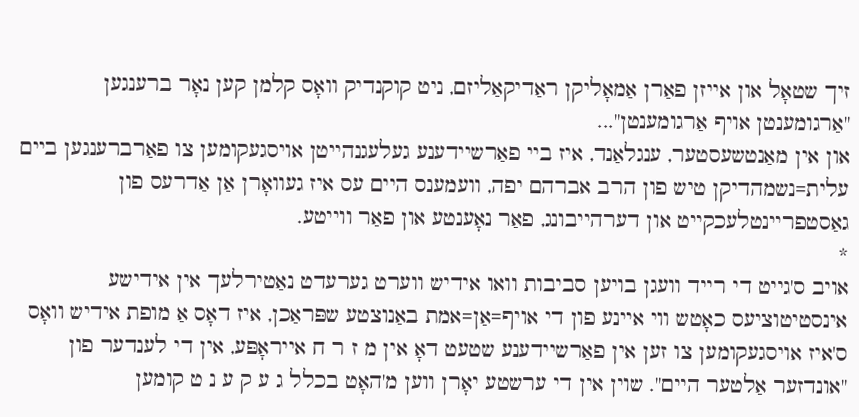זיך שטאָל און אייזן פאַרן אַמאָליקן ראַדיקאַליזם, ניט קוקנדיק וואָס קלמן קען נאָר ברענגען "אַרגומענטן אויף אַרגומענטן"...
און אין מאַנטשעסטער, ענגלאַנד, איז ביי פאַרשיידענע געלעגנהייטן אויסגעקומען צו פאַרברענגען ביים עלית=נשמהדיקן טיש פון הרב אברהם יפה, וועמענס היים עס איז געוואָרן אַן אַדרעס פון גאַסטפריינטלעכקייט און דערהייבונג, פאַר נאָענטע און פאַר ווייטע.
*
אויב ס'גייט די רייד וועגן בויען סביבות וואו אידיש ווערט גערעדט נאַטירלעך אין אידישע אינסטיטוציעס כאָטש ווי איינע פון די אויף=אַן=אמת באַנוצטע שפּראַכן, איז דאָס אַ מופת אידיש וואָס ס'איז אויסגעקומען צו זען אין פאַרשיידענע שטעט דאָ אין מ ז ר ח אייראָפּע, אין די לענדער פון "אונדזער אַלטער היים". שוין אין די ערשטע יאָרן ווען מ'האָט בכלל ג ע ק ע נ ט קומען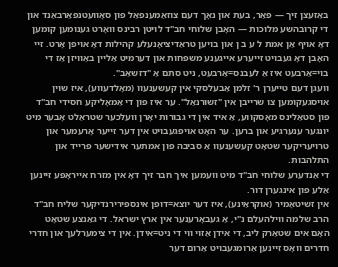באַזעצן זיך — פאַר, בעת און נאָך דעם צוזאַמענפאַל פון סאָוועטנפאַרבאַנד און די קרובהשע מלוכות — האָבן שלוחי חב"ד לויטן רבינס וואָרט גענומען קומען דאָ אויף אַן אמת ל ע ב ן און בויען טראַדיציאָנעלע קהילות דאָ אויפן אָרט. זיי האָבן דאָ געבויט זייערע אייגענע משפּחות און דערמיט אַליין באַוויזן אַז די בוי=אַרבעט איז אַ לעבנס=אַרבעט, ניט סתם אַ "דזשאַב".
וועגן דעם טייערן ר' זלמן אַבעלסקי אין קעשענעוו (מאָלדעווע), איז שוין אויסגעקומען צו שרייבן אין "זשורנאַל". ער איז פון די אַמאָליקע חסידי חב"ד פון סטאַלינס מאָסקווע, אַ איד אין די גבורות יאָרן וועלכער שטראַלט אָבער מיט יונגער ענערגיע און ברען. ער האָט אויפגעבויט אין דער זייער אָרעמער און טרויעריקער שטאָט קעשענעוו אַ סביבה פון אמתער אידישער פרייד און התלהבות.
די אַנדערע שלוחי חב"ד מיט וועמען איך חבר זיך דאָ אין מזרח אייראָפּע זיינען אַלע פון אינגערן דור.
אין זשיטאָמיר (אוקראַינע), איז דער יוצא=דופן אינספּירירנדיקער שליח חב"ד הרב שלמה ווילהעלם נ"י, אַ געבאָרענער אין ארץ ישראל. די גאַנצע שטאָט האָם אים שטאַרק ליב, די אידן אַזוי ווי די ניט=אידן. אין די צימערלעך און חדרי חדרים וואָס זיינען אַרומגעבויט אַרום דער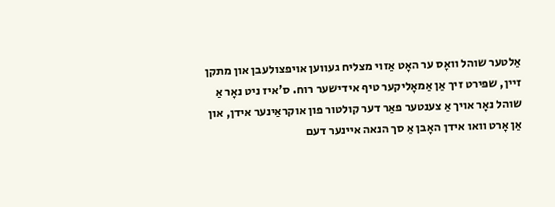אַלטער שוהל וואָס ער האָט אַזוי מצליח געווען אויפצולעבן און מתקן זיין, שפּירט זיך אַן אַמאָליקער טיף אידישער רוח. ס'איז ניט נאָר אַ שוהל נאָר אויך אַ צענטער פאַר דער קולטור פון אוקראַינער אידן, און אַן אָרט וואו אידן האָבן אַ סך הנאה איינער דעם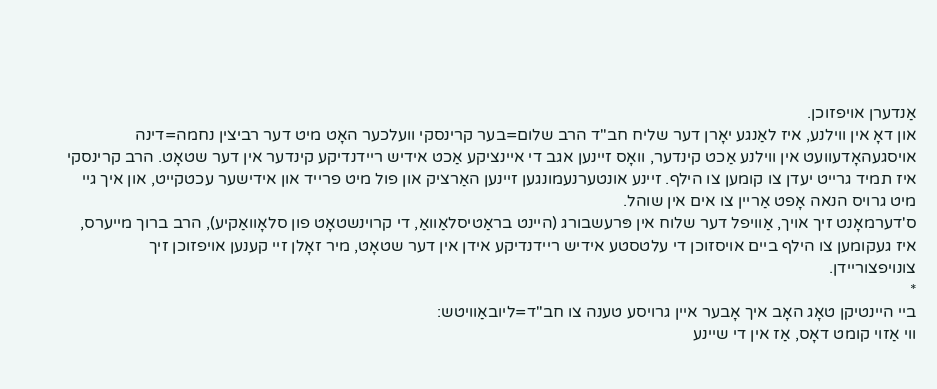אַנדערן אויפזוכן.
און דאָ אין ווילנע, איז לאַנגע יאָרן דער שליח חב"ד הרב שלום=בער קרינסקי וועלכער האָט מיט דער רביצין נחמה=דינה אויסגעהאָדעוועט אין ווילנע אַכט קינדער, וואָס זיינען אגב די איינציקע אַכט אידיש ריידנדיקע קינדער אין דער שטאָט. הרב קרינסקי איז תמיד גרייט יעדן צו קומען צו הילף. זיינע אונטערנעמונגען זיינען האַרציק און פול מיט פרייד און אידישער עכטקייט, און איך גיי מיט גרויס הנאה אָפט אַריין צו אים אין שוהל.
ס'דערמאָנט זיך אויך, אַוויפל דער שלוח אין פּרעשבורג (היינט בראַטיסלאַוואַ, די קרוינשטאָט פון סלאָוואַקיע), הרב ברוך מייערס, איז געקומען צו הילף ביים אויסזוכן די עלטסטע אידיש ריידנדיקע אידן אין דער שטאָט, מיר זאָלן זיי קענען אויפזוכן זיך צונויפצוריידן.
*
ביי היינטיקן טאָג האָב איך אָבער איין גרויסע טענה צו חב"ד=ליובאַוויטש:
ווי אַזוי קומט דאָס, אַז אין די שיינע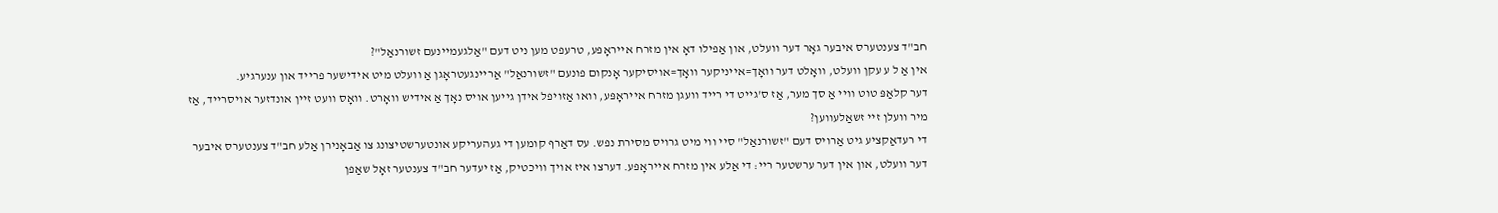חב"ד צענטערס איבער גאָר דער וועלט, און אַפילו דאָ אין מזרח אייראָפּע, טרעפט מען ניט דעם "אַלגעמיינעם זשורנאַל"?
אין אַ ל ע עקן וועלט, וואָלט דער וואָך=אייניקער וואָך=אויסיקער אָנקום פונעם "זשורנאַל" אַריינגעטראָגן אַ וועלט מיט אידישער פרייד און ענערגיע.
דער קלאַפּ טוט וויי אַ סך מער, אַז ס'גייט די רייד וועגן מזרח אייראָפּע, וואו אַזויפל אידן גייען אויס נאָך אַ אידיש וואָרט. וואָס וועט זיין אונדזער אויסרייד, אַז מיר וועלן זיי זשאַלעווען?
די רעדאַקציע גיט אַרויס דעם "זשורנאַל" סיי ווי מיט גרויס מסירת נפש. עס דאַרף קומען די געהעריקע אונטערשטיצונג צו אַבאָנירן אַלע חב"ד צענטערס איבער דער וועלט, און אין דער ערשטער ריי: די אַלע אין מזרח אייראָפּע. דערצו איז אויך וויכטיק, אַז יעדער חב"ד צענטער זאָל שאַפן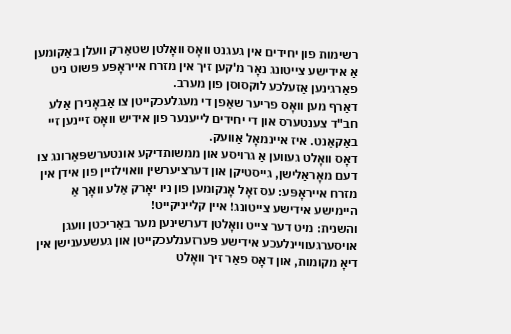רשימות פון יחידים אין געגנט וואָס וואָלטן שטאַרק וועלן באַקומען אַ אידישע צייטונג נאָר מ'קען זיך אין מזרח אייראָפּע פּשוט ניט פאַרגינען אַזעלכע לוקסוסן פון מערב.
דאַרף מען וואָס פריער שאַפן די מעגלעכקייטן צו אַבאָנירן אַלע חב"ד צענטערס און די יחידים לייענער פון אידיש וואָס זיינען זיי באַקאַנט. איז איינמאָל אַוועק.
דאָס וואָלט געווען אַ גרויסע און ממשותדיקע אונטערשפּאַרונג צו דעם מאָראַלישן, גייסטיקן און דערציערשין וואוילזיין פון אידן אין מזרח אייראָפּע: עס זאָל אָנקומען פון ניו יאָרק אַלע וואָך אַ היימישע אידישע צייטונג! איין קלייניקייט!
והשנית: מיט דער צייט וואָלטן דערשינען מער באַריכטן וועגן אויסערגעוויינלעכע אידישע פּערזענלעכקייטן און געשעענישן אין דיאָ מקומות, און דאָס פאַר זיך וואָלט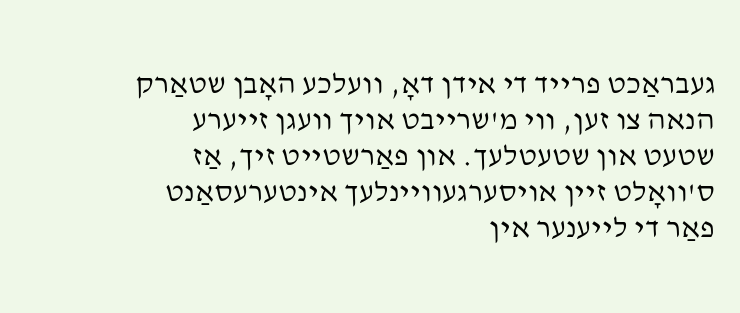געבראַכט פרייד די אידן דאָ, וועלכע האָבן שטאַרק הנאה צו זען, ווי מ'שרייבט אויך וועגן זייערע שטעט און שטעטלעך. און פאַרשטייט זיך, אַז ס'וואָלט זיין אויסערגעוויינלעך אינטערעסאַנט פאַר די לייענער אין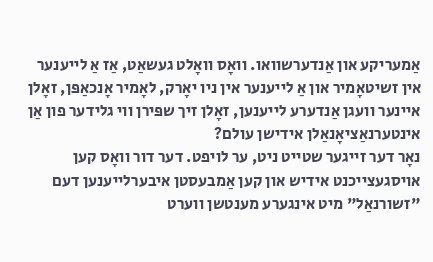אַמעריקע און אַנדערשוואו. וואָס וואָלט געשאַט, אַז אַ לייענער אין זשיטאָמיר און אַ לייענער אין ניו יאָרק, לאָמיר אָנכאַפּן, זאָלן איינער וועגן אַנדערע לייענען, זאָלן זיך שפּירן ווי גלידער פון אַן אינטערנאַציאָנאַלן אידישן עולם?
נאָר דער זייגער שטייט ניט, ער לויפט. דער דור וואָס קען אויסגעצייכנט אידיש און קען אַמבעסטן איבערלייענען דעם "זשורנאַל" מיט אינגערע מענטשן ווערט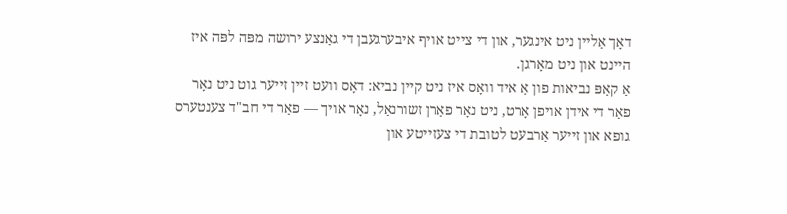דאָך אַליין ניט אינגער, און די צייט אויף איבערגעבן די גאַנצע ירושה מפּה לפּה איז היינט און ניט מאָרגן.
אַ קאַפּ נביאות פון אַ איד וואָס איז ניט קיין נביא: דאָס וועט זיין זייער גוט ניט נאָר פאַר די אידן אויפן אָרט, ניט נאָר פאַרן זשורנאַל, נאָר אויך — פאַר די חב"ד צענטערס גופא און זייער אַרבעט לטובת די צעזייטע און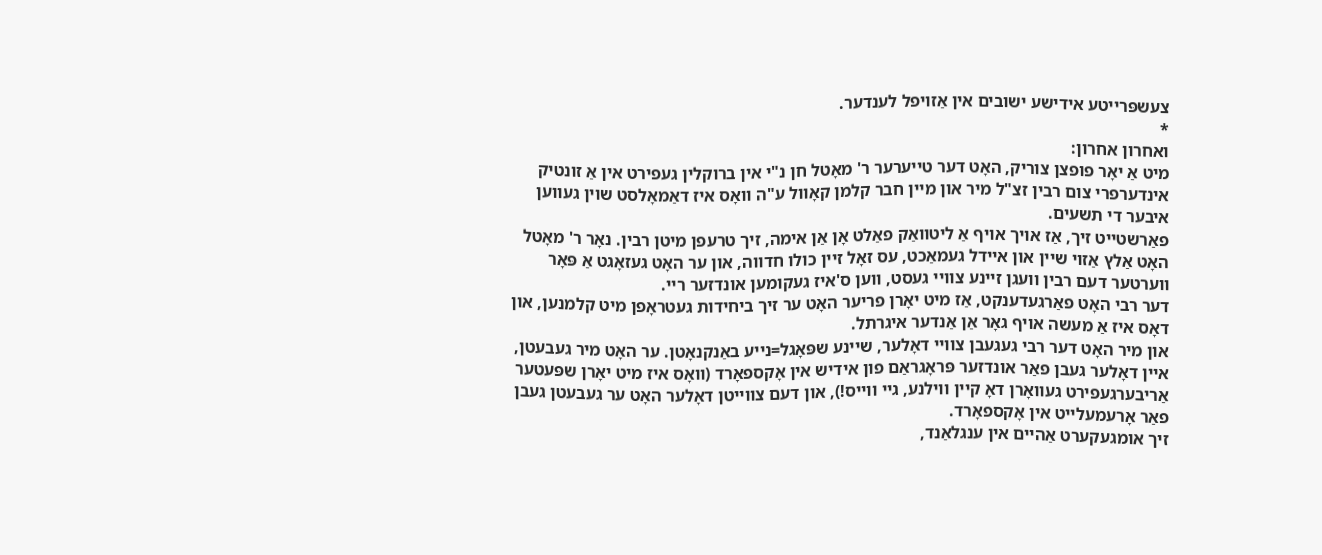צעשפּרייטע אידישע ישובים אין אַזויפל לענדער.
*
ואחרון אחרון:
מיט אַ יאָר פופצן צוריק, האָט דער טייערער ר' מאָטל חן נ"י אין ברוקלין געפירט אין אַ זונטיק אינדערפרי צום רבין זצ"ל מיר און מיין חבר קלמן קאָוול ע"ה וואָס איז דאַמאָלסט שוין געווען איבער די תשעים.
פאַרשטייט זיך, אַז אויך אויף אַ ליטוואַק פאַלט אָן אַן אימה, זיך טרעפן מיטן רבין. נאָר ר' מאָטל האָט אַלץ אַזוי שיין און איידל געמאַכט, עס זאָל זיין כולו חדווה, און ער האָט געזאָגט אַ פּאָר ווערטער דעם רבין וועגן זיינע צוויי געסט, ווען ס'איז געקומען אונדזער ריי.
דער רבי האָט פאַרגעדענקט, אַז מיט יאָרן פריער האָט ער זיך ביחידות געטראָפן מיט קלמנען, און דאָס איז אַ מעשה אויף גאָר אַן אַנדער איגרתל.
און מיר האָט דער רבי געגעבן צוויי דאָלער, שיינע שפּאָגל=נייע באַנקנאָטן. ער האָט מיר געבעטן, איין דאָלער געבן פאַר אונדזער פּראָגראַם פון אידיש אין אָקספאָרד (וואָס איז מיט יאָרן שפּעטער אַריבערגעפירט געוואָרן דאָ קיין ווילנע, גיי ווייס!), און דעם צווייטן דאָלער האָט ער געבעטן געבן פאַר אָרעמעלייט אין אָקספאָרד.
זיך אומגעקערט אַהיים אין ענגלאַנד,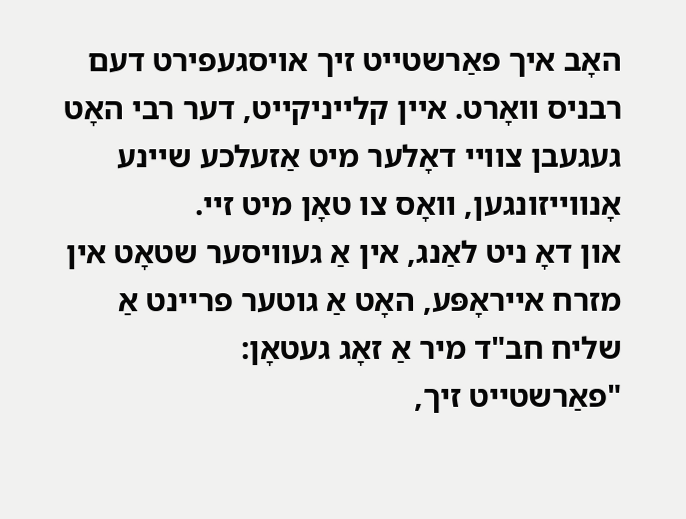האָב איך פאַרשטייט זיך אויסגעפירט דעם רבניס וואָרט. איין קלייניקייט, דער רבי האָט געגעבן צוויי דאָלער מיט אַזעלכע שיינע אָנווייזונגען, וואָס צו טאָן מיט זיי.
און דאָ ניט לאַנג, אין אַ געוויסער שטאָט אין מזרח אייראָפּע, האָט אַ גוטער פריינט אַ שליח חב"ד מיר אַ זאָג געטאָן:
"פאַרשטייט זיך,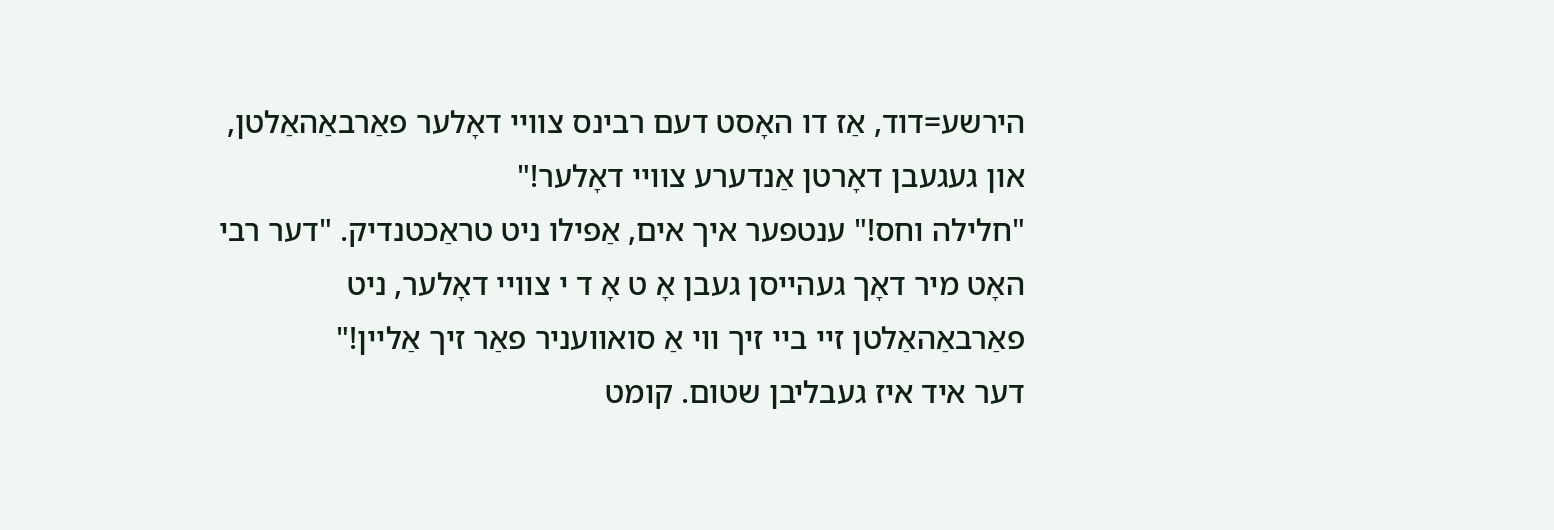הירשע=דוד, אַז דו האָסט דעם רבינס צוויי דאָלער פאַרבאַהאַלטן, און געגעבן דאָרטן אַנדערע צוויי דאָלער!"
"חלילה וחס!" ענטפער איך אים, אַפילו ניט טראַכטנדיק. "דער רבי האָט מיר דאָך געהייסן געבן אָ ט אָ ד י צוויי דאָלער, ניט פאַרבאַהאַלטן זיי ביי זיך ווי אַ סואוועניר פאַר זיך אַליין!"
דער איד איז געבליבן שטום. קומט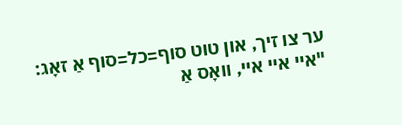ער צו זיך, און טוט סוף=כל=סוף אַ זאָג:
"איי איי איי, וואָס אַ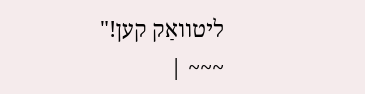ליטוואַק קען!"
~~~ |